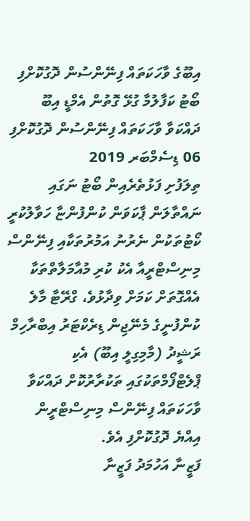އިބޫގެ ވާހަކަތައް ފިނޭންސުން ދޮގުކޮށްފި
ބޯޓު ކަފާލުމާ ގުޅޭ ގޮތުން އެމްޑީ އިބޫ ދައްކަވާ ވާހަކަތައް ފިނޭންސުން ދޮގުކޮށްފި
06 ޑިސެމްބަރ 2019
ތިލަފުށި ފަޅުތެރެއިން ބޯޓު ނަގައި ނައްތާލަން ޕާކަވަން ކުންފުންޏާ ހަވާލުކުރީ ކޯޓުތަކުން ނެރުނު އަމުރުތަކާއި ފިނޭންސް މިނިސްޓްރީއާ އެކު ކުރި މުއާމަލާތްތަކާ އެއްގޮތަށް ކަމަށް ވިދާޅުވެ، ގްރޭޓާ މާލެ ކުންފުނީގެ މެނޭޖިން ޑިރެކްޓަރު އިބްރާހިމް ރަޝީދު (މާމިގިލީ އިބޫ) އެކި ޕްލެޓްފޯމްތަކުގައި ތަކުރާރުކޮށް ދައްކަވާ ވާހަކަތައް ފިނޭންސް މިނިސްޓްރީން އިއްޔެ ދޮގުކޮށްފި އެވެ.
ފަޒީނާ އަހުމަދު ފަޒީނާ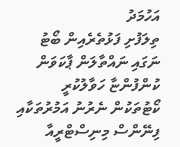އަހުމަދު
ތިލަފުށި ފަޅުތެރެއިން ބޯޓު ނަގައި ނައްތާލަން ޕާކަވަން ކުންފުންޏާ ހަވާލުކުރީ ކޯޓުތަކުން ނެރުނު އަމުރުތަކާއި ފިނޭންސް މިނިސްޓްރީއާ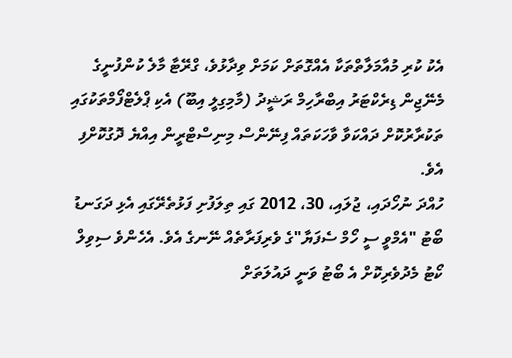އެކު ކުރި މުއާމަލާތްތަކާ އެއްގޮތަށް ކަމަށް ވިދާޅުވެ، ގްރޭޓާ މާލެ ކުންފުނީގެ މެނޭޖިން ޑިރެކްޓަރު އިބްރާހިމް ރަޝީދު (މާމިގިލީ އިބޫ) އެކި ޕްލެޓްފޯމްތަކުގައި ތަކުރާރުކޮށް ދައްކަވާ ވާހަކަތައް ފިނޭންސް މިނިސްޓްރީން އިއްޔެ ދޮގުކޮށްފި އެވެ.
ހުއްދަ ނުހޯދައި، ޖުލައި، 30، 2012 ގައި ތިލަފުށި ފަޅުތެރޭގައި އެޅި ދަގަނޑު ބޯޓު "އެމްވީ ސީ ހޯމް ސެފަޔާ"ގެ ވެރިފަރާތެއް ނޭނގެ އެވެ. އެހެންވެ ސިވިލް ކޯޓު މެދުވެރިކޮށް އެ ބޯޓު ވަނީ ދައުލަތަށް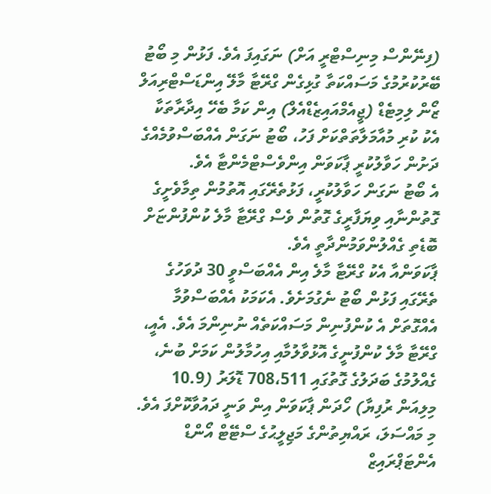(ފިނޭންސް މިނިސްޓްރީ އަށް) ނަގައިފަ އެވެ. ފަޅުން މި ބޯޓު ބޭރުކުރުމުގެ މަސައްކަތާ ގުޅިގެން ގްރޭޓާ މާލޭ އިންޑަސްޓްރިއަލް ޒޯން ލިމިޓެޑް (ޖީއެމްއައިޒެޑްއެލް) އިން ކަމާ ބެހޭ އިދާރާތަކާ އެކު ކުރި މުއާމަލާތަތްކަށް ފަހު، ބޯޓު ނަގަން އެއްބަސްވުމެއްގެ ދަށުން ހަވާލުކުރީ ޕާކަވަން އިންވެސްޓްމެންޓާ އެވެ.
އެ ބޯޓު ނަގަން ހަވާލުކުރީ، ފަޅުތެރޭގައި އޮތުމުން ތިމާވެށީގެ ގޮތުންނާއި ވިޔަފާރީގެ ގޮތުން ވެސް ގްރޭޓާ މާލެ ކުންފުންޏަށް ބޮޑެތި ގެއްލުންވަމުންދާތީ އެވެ.
ޕާކަވަންއާ އެކު ގްރޭޓާ މާލެ އިން އެއްބަސްވީ 30 ދުވަހުގެ ތެރޭގައި ފަޅުން ބޯޓު ނެގުމަށެވެ. އެކަމަކު އެއްބަސްވުމާ އެއްގޮތަށް އެ ކުންފުނިން މަސައްކަތެއް ނުނިންމަ އެވެ. އެއީ، ގްރޭޓާ މާލެ ކުންފުނީގެ އޮޅުވާލުމާއި އިހުމާލުން ކަމަށް ބުނެ، ގެއްލުމުގެ ބަދަލުގެ ގޮތުގައި 708،511 ޑޮލަރު (10.9 މިލިއަން ރުފިޔާ) ހޯދަން ޕާކަވަން އިން ވަނީ ދައުވާކޮށްފަ އެވެ.
މި މައްސަލަ، ރައްޔިތުންގެ މަޖިލީޙުގެ ސްޓޭޓް އޯންޑް އެންޓަޕްރައިޒް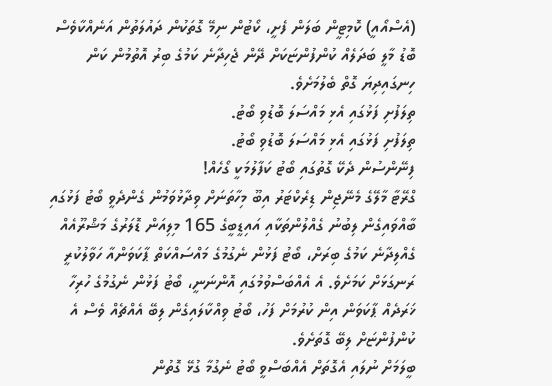(އެސްއޯއީ) ކޮމިޓީން ބަލަން ފެށީ، ކޯޓުން ނިމޭ ގޮތަކުން ދައުލަތުން އަނެއްކާވެސް ބޮޑު މާލީ ބަދަލެއް ކުންފުންޏަކަށް ދޭން ޖެހިދާނެ ކަމުގެ ބިރު އޮތުމުން ކަން ހިނގައިދިޔަ ގޮތް ބެލުމަށެވެ.
ތިލަފުށި ފަޅުގައި އެޅި މައްސަލަ ބޮޑުވި ބޯޓު.
ތިލަފުށި ފަޅުގައި އެޅި މައްސަލަ ބޮޑުވި ބޯޓު.
ފިނޭންސުން ދެކޭ ގޮތުގައި ބޯޓު ކަފާލުމަކީ ގޯހެއް!
ގްރޭޓާ މާލޭގެ މެނޭޖިން ޑިރެކްޓަރު އިބޫ މިހާތަނަށް ވިދާޅުވަމުން ގެންދެވީ ބޯޓު ފަޅުގައި ބާއްވައިގެން ލިބުނު ގެއްލުންތަކާއި އައިޑީބީގެ 165 މިލިއަން ޑޮލަރުގެ މަޝްރޫއެއް ގެއްލިދާނެ ކަމުގެ ބިރަށް، ބޯޓު ފަޅުން ނެގުމުގެ މައްސައްކަތް ޕާކަވަންއާ ހަވާލުކުރީ ރަނގަޅަށް ކަމަށެވެ. އެ އެއްބަސްވުމުގައި އޮންނަނީ، ބޯޓު ފަޅުން ނެގުމުގެ ހުރިހާ ޚަރަދެއް ޕާކަވަން އިން ކުރުމަށް ފަހު، ބޯޓު ވިއްކާލައިގެން ލިބޭ އެއްޗެއް ވެސް އެ ކުންފުންޏަށް ލިބޭ ގޮތަށެވެ.
ބީލަމަށް ނުލައި އެގޮތަށް އެއްބަސްވީ ބޯޓު ނެގުމާ ގުޅޭ ގޮތުން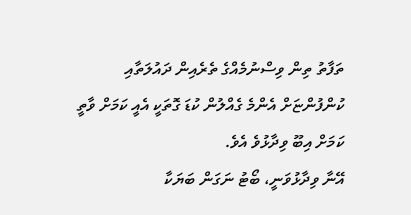ތަފާތު ތިން ވިސްނުމެއްގެ ތެރެއިން ދައުލަތާއި ކުންފުންޏަށް އެންމެ ގެއްލުން ކުޑަ ގޮތަކީ އެއީ ކަމަށް ވާތީ ކަމަށް އިބޫ ވިދާޅުވެ އެވެ.
އޭނާ ވިދާޅުވަނީ، ބޯޓު ނަގަން ބަޔަކާ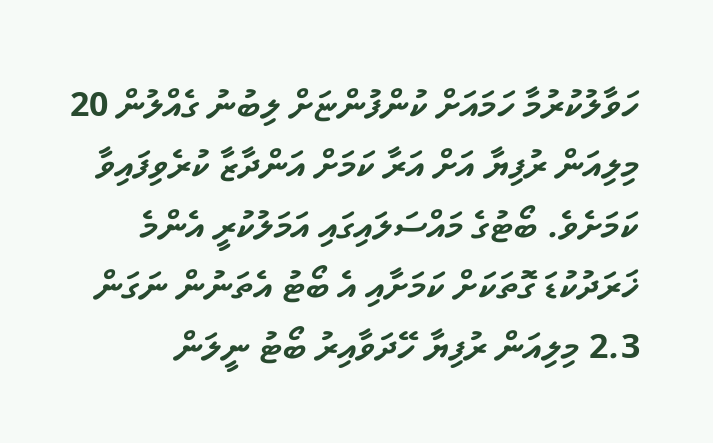ހަވާލުކުރުމާ ހަމައަށް ކުންފުންޏަށް ލިބުނު ގެއްލުން 20 މިލިއަން ރުފިޔާ އަށް އަރާ ކަމަށް އަންދާޒާ ކުރެވިފައިވާ ކަމަށެވެ. ބޯޓުގެ މައްސަލައިގައި އަމަލުކުރީ އެންމެ ޚަރަދުކުޑަ ގޮތަކަށް ކަމަށާއި އެ ބޯޓު އެތަނުން ނަގަން 2.3 މިލިއަން ރުފިޔާ ހޭދަވާއިރު ބޯޓު ނީލަން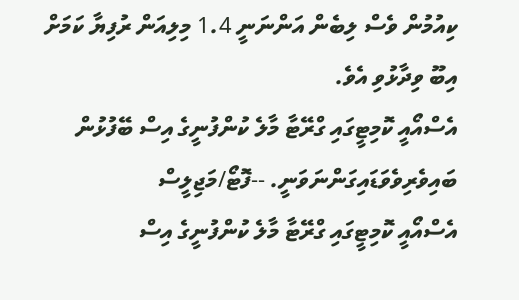ކިއުމުން ވެސް ލިބެން އަންނަނީ 1.4 މިލިއަން ރުފިޔާ ކަމަށް އިބޫ ވިދާޅުވި އެވެ.
އެސްއޯއީ ކޮމިޓީގައި ގްރޭޓާ މާލެ ކުންފުނީގެ އިސް ބޭފުޅުން ބައިވެރިވެވަޑައިގަންނަވަނީ. --ފޮޓޯ/މަޖިލީސް
އެސްއޯއީ ކޮމިޓީގައި ގްރޭޓާ މާލެ ކުންފުނީގެ އިސް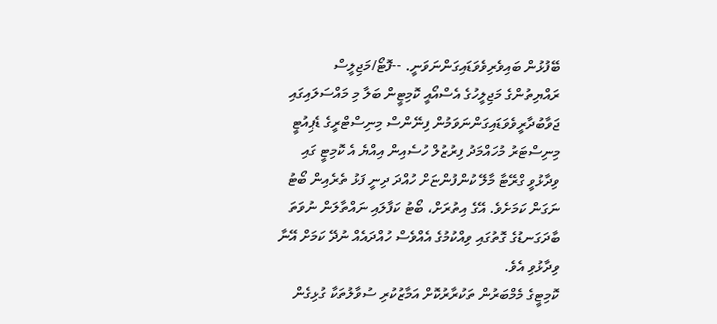ބޭފުޅުން ބައިވެރިވެވަޑައިގަންނަވަނީ. --ފޮޓޯ/މަޖިލީސް
ރައްޔިތުންގެ މަޖިލީހުގެ އެސްއޯއީ ކޮމިޓީން ބަލާ މި މައްސަލައިގައި ޖަވާބުދާރީވެވަޑައިގަންނަވަމުން ފިނޭންސް މިނިސްޓްރީގެ ޑެޕިއުޓީ މިނިސްޓަރު މުހައްމަދު ފިރުޒުލް ހުސެއިން އިއްޔެ އެ ކޮމިޓީ ގައި ވިދާޅުވީ ގްރޭޓާ މާލޭ ކުންފުންޏަށް ހުއްދަ ދިނީ ފަޅު ތެރެއިން ބޯޓު ނަގަން ކަމަށެވެ. އޭގެ އިތުރަށް، ބޯޓު ކަފާލައި ނައްތާލަން ނުވަތަ ބާދަގަނޑުގެ ގޮތުގައި ވިއްކުމުގެ އެއްވެސް ހުއްދައެއް ނުދޭ ކަމަށް އޭނާ ވިދާޅުވި އެވެ.
ކޮމިޓީގެ މެމްބަރުން ތަކުރާރުކޮށް އަމާޒުކުރި ސުވާލުތަކާ ގުޅިގެން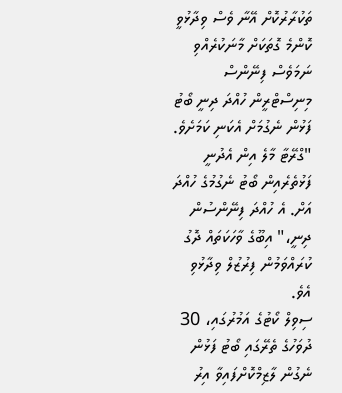ތަކުރާރުކޮށް އޭނާ ވެސް ވިދާޅުވީ ކޮންމެ ގޮތަކަށް މާނަކުރެއްވި ނަމަވެސް ފިނޭންސް މިނިސްޓްރީން ހުއްދަ ދިނީ ބޯޓު ފަޅުން ނެގުމަށް އެކަނި ކަމަށެވެ.
"ގްރޭޓާ މާލެ އިން އެދުނީ ފަޅުތެރެއިން ބޯޓު ނެގުމުގެ ހުއްދަ އަށް. އެ ހުއްދަ ފިނޭންސުން ދިނީ،" އިބޫގެ ވާހަކަތައް ދޮގު ކުރައްވަމުން ފިރުޒުލް ވިދާޅުވި އެވެ.
ސިވިލް ކޯޓުގެ އަމުރުގައި، 30 ދުވަހުގެ ތެރޭގައި ބޯޓު ފަޅުން ނެގުން ލާޒިމްކޮށްފައިވާ އިރު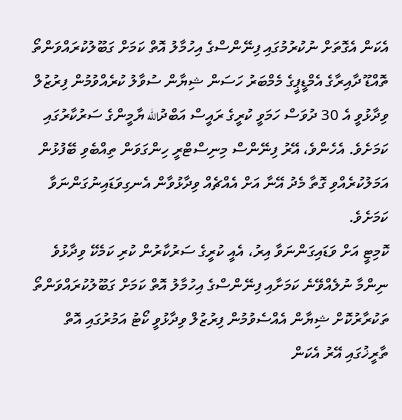އެކަން އެގޮތަށް ނުކުރުމުގައި ފިނޭންސްގެ އިހުމާލު އޮތް ކަމަށް ގަބޫލުކުރައްވަންތޯ ތޮއްޑޫ ދާއިރާގެ އެމްޑީޕީގެ މެމްބަރު ހަސަން ޝިޔާން ސުވާލު ކުރެއްވުމުން ފިރުޒުލް ވިދާޅުވީ އެ 30 ދުވަސް ހަމަވީ ކުރީގެ ރައީސް އަބްދުالله ޔާމީންގެ ސަރުކާރުގައި ކަމަށެވެ. އެހެންވެ، އޭރު ފިނޭންސް މިނިސްޓްރީ ހިންގަވަން ތިއްބެވި ބޭފުޅުން އަމަލުކުރެއްވި ގޮތާ މެދު އޭނާ އަށް އެއްޗެއް ވިދާޅުވާން އެނގިވަޑައިނުގަންނަވާ ކަމަށެވެ.
ކޮމިޓީ އަށް ވަޑައިގަންނަވާ އިރު، އެއީ ކުރީގެ ސަރުކާރުން ކުރި ކަމެކޭ ވިދާޅުވެ ނިންމާ ނުލެއްވޭނެ ކަމަށާއި ފިނޭންސްގެ އިހުމާލު އޮތް ކަމަށް ގަބޫލުކުރައްވަންތޯ ތަކުރާރުކޮށް ޝިޔާން އެއްސެވުމުން ފިރުޒުލް ވިދާޅުވީ ކޯޓު އަމުރުގައި އޮތް ތާރީޚުގައި އޭރު އެކަން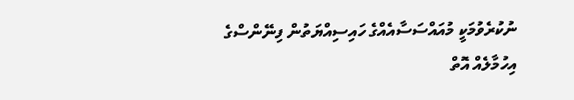ނުކުރެވުމަކީ މުއައްސަސާއެއްގެ ހައިސިއްޔަތުން ފިނޭންސްގެ އިހުމާލެއް އޮތް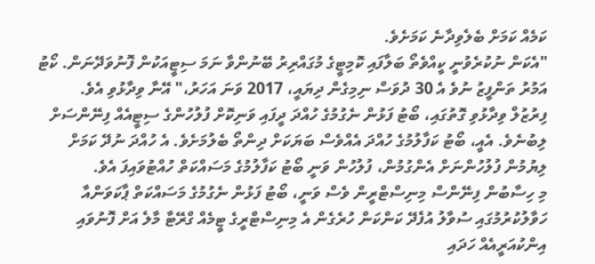ކަމެއް ކަމަށް ބެލެވިދާނެ ކަމަށެވެ.
"އެކަން ނުކުރެވުނީ ކީއްވެތޯ ބަލާފައި ކޮމިޓީގެ މުގައްރިރު ބޭނުންވާ ނަމަ ސިޓީއަކުން ފޮނުވަދޭނަން. ކޯޓު އަމުރު ތަންފީޒު ނުވެ އެ 30 ދުވަސް ނިމިގެން ދިޔައީ، 2017 ވަނަ އަހަރު،" އޭނާ ވިދާޅުވި އެވެ.
ފިރުޒުލް ވިދާޅުވި ގޮތުގައި، ބޯޓު ފަޅުން ނެގުމުގެ ހުއްދަ ދީފައި ވަނިކޮށް ފުލުހުންގެ ސިޓީއެއް ފިނޭންސަށް ލިބުނެވެ. އެއީ، ބޯޓު ކަފާލުމުގެ ހުއްދަ އެއްވެސް ބަޔަކަށް ދިންތޯ ބެލުމަށެވެ. އެ ހުއްދަ ނުދޭ ކަމަށް ލިޔުމުން ފުލުހުންނަށް އެންގުމުން، ފުލުހުން ވަނީ ބޯޓު ކަފާލުމުގެ މަސައްކަތް ހުއްޓުވައިފަ އެވެ.
މި ހިސާބުން ފިނޭންސް މިނިސްޓްރީން ވެސް ވަނީ، ބޯޓު ފަޅުން ނެގުމުގެ މަސައްކަތް ޕާކަވަންއާ ހަވާލުކުރުމުގައި ސުވާލު އުފެދޭ ކަންކަން ހުރެގެން އެ މިނިސްޓްރީގެ ޓީމެއް ގްރޭޓާ މާލެ އަށް ފޮނުވައި އިންކުއަރީއެއް ހަދައި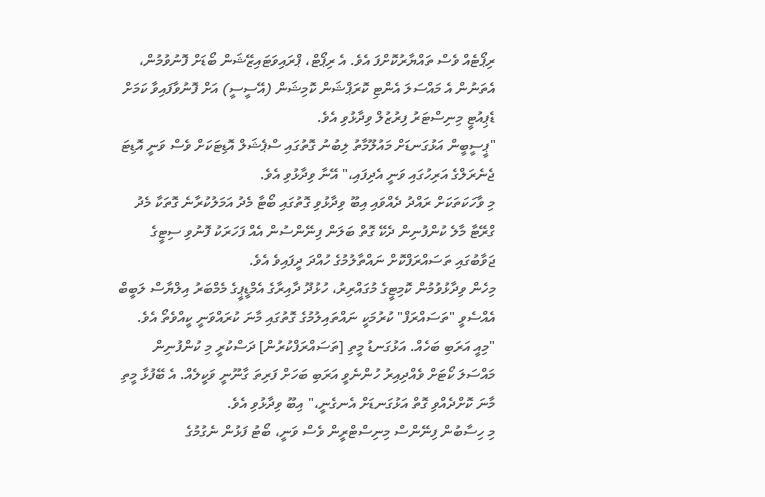ރިޕޯޓެއް ވެސް ތައްޔާރުކޮށްފަ އެވެ. އެ ރިޕޯޓް، ޕްރައިވަޓައިޒޭޝަން ބޯޑަށް ފޮނުވުމުން، އެތަނުން އެ މައްސަލަ އެންޓި ކޮރަޕްޝަން ކޮމިޝަން (އޭސީސީ) އަށް ފޮނުވާފައިވާ ކަމަށް ޑެޕިއުޓީ މިނިސްޓަރު ފިރުޒުލް ވިދާޅުވި އެވެ.
"ޕީސީބީން އަޅުގަނޑަށް މައުލޫމާތު ލިބުނު ގޮތުގައި ސްޕެޝަލް އޮޑިޓަކަށް ވެސް ވަނީ އޮޑިޓަ ޖެނެރަލްގެ އަރިހުގައި ވަނީ އެދިފައި،" އޭނާ ވިދާޅުވި އެވެ.
މި ވާހަކަތަކަށް ރައްދު ދެއްވައި އިބޫ ވިދާޅުވި ގޮތުގައި ބޯޓާ މެދު އަމަލުކުރާނެ ގޮތަކާ މެދު ގްރޭޓާ މާލެ ކުންފުނިން ދެކޭ ގޮތް ބަލަން ފިނޭންސުން އެއް ފަހަރަކު ފޮނުވި ސިޓީގެ ޖަވާބުގައި ތަސައްރަފްކޮށް ނައްތާލުމުގެ ހުއްދަ ދީފައިވެ އެވެ.
މިހެން ވިދާޅުވުމުން ކޮމިޓީގެ މުގައްރިރު، ހުޅުދޫ ދާއިރާގެ އެމްޑީޕީގެ މެމްބަރު އިލްޔާސް ލަބީބް އެއްސެވީ "ތަސައްރަފް" ކުރުމަކީ ނައްތައިލުމުގެ ގޮތުގައި މާނަ ކުރައްވަނީ ކީއްވެތޯ އެވެ.
"މިއީ އަރަބި ބަހެއް. އަޅުގަނޑު މީތި [ތަސައްރަފްކުރުން] ދަސްކުރީ މި ކުންފުނިން މައްސަލަ ކޯޓަށް ވެއްދިއިރު ހުންނެވީ އަރަބި ބަހަށް ފަރިތަ ގާނޫނީ ވަކީލެއް. އެ ބޭފުޅާ މީތި މާނަ ކޮށްދެއްވި ގޮތް އަޅުގަނޑަށް އެނގެނީ،" އިބޫ ވިދާޅުވި އެވެ.
މި ހިސާބުން ފިނޭންސް މިނިސްޓްރީން ވެސް ވަނީ، ބޯޓު ފަޅުން ނެގުމުގެ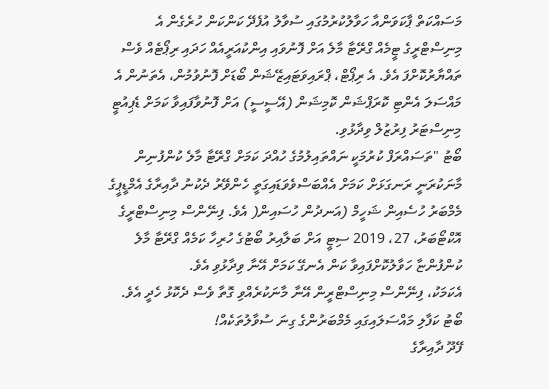މަސައްކަތް ޕާކަވަންއާ ހަވާލުކުރުމުގައި ސުވާލު އުފެދޭ ކަންކަން ހުރެގެން އެ މިނިސްޓްރީގެ ޓީމެއް ގްރޭޓާ މާލެ އަށް ފޮނުވައި އިންކުއަރީއެއް ހަދައި ރިޕޯޓެއް ވެސް ތައްޔާރުކޮށްފަ އެވެ. އެ ރިޕޯޓް، ޕްރައިވަޓައިޒޭޝަން ބޯޑަށް ފޮނުވުމުން، އެތަނުން އެ މައްސަލަ އެންޓި ކޮރަޕްޝަން ކޮމިޝަން (އޭސީސީ) އަށް ފޮނުވާފައިވާ ކަމަށް ޑެޕިއުޓީ މިނިސްޓަރު ފިރުޒުލް ވިދާޅުވި.
ބޯޓު "ތަސައްރަފް ކުރުމަކީ ނައްތައިލުމުގެ ހުއްދަ ކަމަށް ގްރޭޓާ މާލެ ކުންފުނިން މާނަކުރަނީ ރަނގަޅަށް ކަމަށް އެއްބަސްވެވަޑައިގަތީ ހެންވޭރު ދެކުނު ދާއިރާގެ އެމްޑީޕީގެ މެމްބަރު ހުސެއިން ޝަހީމް (އަނދުން ހުސައިން( އެވެ. ފިނޭންސް މިނިސްޓްރީގެ އޮކްޓޯބަރު، 27، 2019 ސިޓީ އަށް ބަލާއިރު ބޯޓުގެ ހުރިހާ ކަމެއް ގްރޭޓާ މާލެ ކުންފުންޏާ ހަވާލުކޮށްފައިވާ ކަން އެނގޭ ކަމަށް އޭނާ ވިދާޅުވި އެވެ.
އެކަމަކު، ފިނޭންސް މިނިސްޓްރީން އޭނާ މާނަކުރެއްވި ގޮތާ ވެސް ދެކޮޅު ހެދީ އެވެ.
ބޯޓު ކަފާލި މައްސަލައިގައި މެމްބަރުންގެ ގިނަ ސުވާލުތަކެއް!
ފޭދޫ ދާއިރާގެ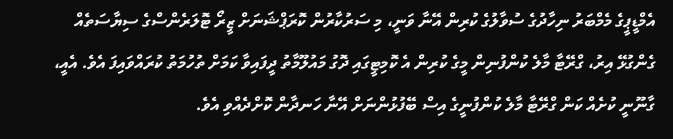އެމްޑީޕީގެ މެމްބަރު ނިހާދުގެ ސުވާލުގެ ކުރިން އޭނާ ވަނީ، މި ސަރުކާރުން ކޮރަޕްޝަނަށް ޒީރޯ ޓޮލަރެންސްގެ ސިޔާސަތެއް ގެންގުޅޭ އިރު، ގްރޭޓާ މާލެ ކުންފުނިން މީގެ ކުރިން އެ ކޮމިޓީގައި ދޮގު މައުލޫމާތު ދީފައިވާ ކަމަށް ތުހުމަތު ކުރައްވައިފަ އެވެ. އެއީ، ގާނޫނީ ކުށެއް ކަން ގްރޭޓާ މާލެ ކުންފުނީގެ އިސް ބޭފުޅުންނަށް އޭނާ ހަނދާން ކޮށްދެއްވި އެވެ.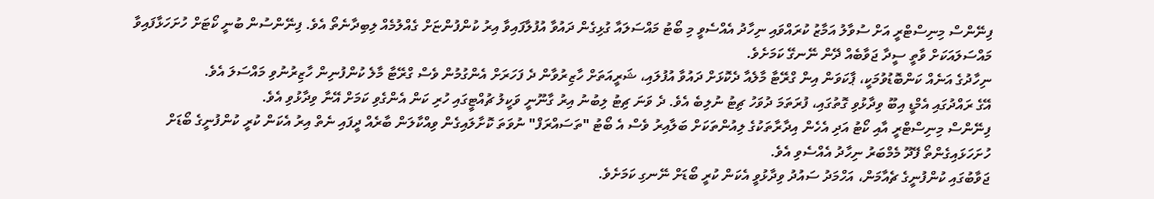ފިނޭންސް މިނިސްޓްރީ އަށް ސުވާލު އަމާޒު ކުރައްވައި ނިހާދު އެއްސެވީ މި ބޯޓު މައްސަލައާ ގުޅިގެން ދައުވާ އުފުލާފައިވާ އިރު ކުންފުންޏަށް ގެއްލުމެއް ލިބިދާނެތޯ އެވެ. ފިނޭންސުން ބުނީ ކޯޓަށް ހުށަހަޅާފައިވާ މައްސަލައަކަށް ވާތީ ސީދާ ޖަވާބެއް ދޭން ނޭނގޭ ކަމަށެވެ.
ނިހާދުގެ އަނެއް ކަންބޮޑުވުމަކީ، ޕާކަވަން އިން ގްރޭޓާ މާލެއާ ދެކޮޅަށް ދައުވާ އުފުލައި، ޝަރީއަތަށް ހާޒިރުވާން ދެ ފަހަރަށް އެންގުމުން ވެސް ގްރޭޓާ މާލެ ކުންފުނިން ހާޒިރުނުވި މައްސަލަ އެވެ.
އޭގެ ރައްދުގައި އެމްޑީ އިބޫ ވިދާޅުވި ގޮތުގައި، ފުރަތަމަ ދުވަހު ޗިޓު ނުލިބެ އެވެ. ދެ ވަނަ ޗިޓު ލިބުނު އިރު ގާނޫނީ ވަކީލު ޗުއްޓީގައި ހުރި ކަން އެންގެވި ކަމަށް އޭނާ ވިދާޅުވި އެވެ.
ފިނޭންސް މިނިސްޓްރީ އާއި ކޯޓު އަދި އެހެން އިދާރާތަކުގެ ލިއުންތަކަށް ބަލާއިރު ވެސް އެ ބޯޓު "ތަސައްރަފް" ނުވަތަ ކޮށާލައިގެން ވިއްކާލަން ބާރެއް ދީފައި ނެތް އިރު އެކަން ކުރީ ކުންފުނީގެ ބޯޑަށް ހުށަހަޅައިގެންތޯ ފޭދޫ މެމްބަރު ނިހާދު އެއްސެވި އެވެ.
ޖަވާބުގައި ކުންފުނީގެ ޗެއާމަން، އަހްމަދު ސައުދު ވިދާޅުވީ އެކަން ކުރީ ބޯޑަށް ނޭނގި ކަމަށެވެ.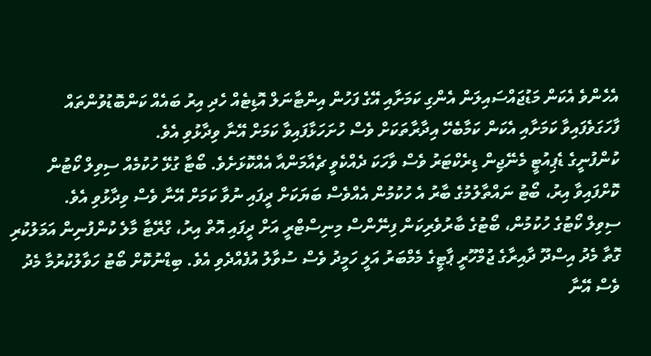އެހެންވެ އެކަން މަޑުޖައްސައިލަން އެންގި ކަމަށާއި އޭގެ ފަހުން އިންޓާނަލް އޮޑިޓެއް ހެދި އިރު ބައެއް ކަންބޮޑުވުންތައް ފާހަގަވެފައިވާ ކަމަށާއި އެކަން ކަމާބެހޭ އިދާރާތަކަށް ވެސް ހުށަހަޅާފައިވާ ކަމަށް އޭނާ ވިދާޅުވި އެވެ.
ކުންފުނީގެ ޑެޕިއުޓީ މެނޭޖިން ޑިރެކްޓަރު ވެސް ވާހަކަ ދެއްކެވީ ޗެއާމަންއާ އެއްކޮޅަށެވެ. ބޯޓާ ގުޅޭ ހުކުމެއް ސިވިލް ކޯޓުން ކޮށްފައިވާ އިރު، ބޯޓު ނައްތާލުމުގެ ބާރު އެ ހުކުމުން އެއްވެސް ބަޔަކަށް ދީފައި ނުވާ ކަމަށް އޭނާ ވެސް ވިދާޅުވި އެވެ.
ސިވިލް ކޯޓުގެ ހުކުމުން، ބޯޓުގެ ބާރުވެރިކަން ފިނޭންސް މިނިސްޓްރީ އަށް ދީފައި އޮތް އިރު، ގްރޭޓާ މާލެ ކުންފުނިން އަމަލުކުރި ގޮތާ މެދު އިސްދޫ ދާއިރާގެ ޖުމްހޫރީ ޕާޓީގެ މެމްބަރު އަލީ ހަމީދު ވެސް ސުވާލު އުފެއްދެވި އެވެ. ބިޑްނުކޮށް ބޯޓު ހަވާލުކުރުމާ މެދު ވެސް އޭނާ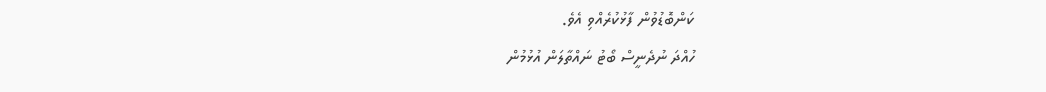ކަންބޮޑުވުން ފާޅުކުރެއްވި އެވެ.
ހުއްދަ ނުދެނީސް ބޯޓު ނައްތާލަން އުޅުމުން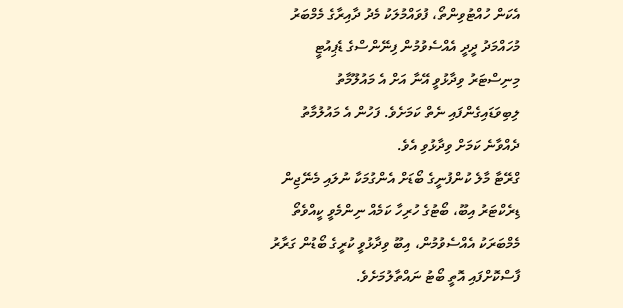އެކަން ހުއްޓުވިންތޯ، ފުވައްމުލަކު މެދު ދާއިރާގެ މެމްބަރު މުހައްމަދު ދީދީ އެއްސެވުމުން ފިނޭންސްގެ ޑެޕިއުޓީ މިނިސްޓަރު ވިދާޅުވީ އޭނާ އަށް އެ މައުލޫމާތު ލިބިވަޑައިގެންފައި ނެތް ކަމަށެވެ. ފަހުން އެ މައުލުމާތު ދެއްވާނެ ކަމަށް ވިދާޅުވި އެވެ.
ގްރޭޓާ މާލެ ކުންފުނީގެ ބޯޑަށް އެންގުމަކާ ނުލައި މެނޭޖިން ޑިރެކްޓަރު އިބޫ، ބޯޓުގެ ހުރިހާ ކަމެއް ނިންމެވީ ކީއްވެތޯ މެމްބަރަކު އެއްސެވުމުން، އިބޫ ވިދާޅުވީ ކުރީގެ ބޯޑުން ގަރާރު ފާސްކޮށްފައި އޮތީ ބޯޓު ނައްތާލުމަށެވެ.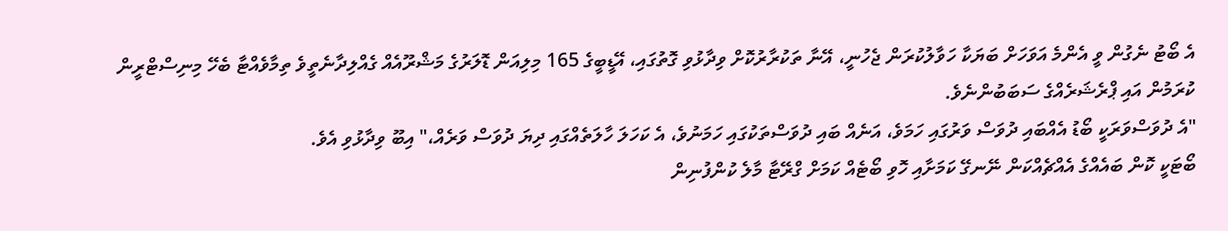އެ ބޯޓު ނެގުން ވީ އެންމެ އަވަހަށް ބަޔަކާ ހަވާލުކުރަން ޖެހުނީ، އޭނާ ތަކުރާރުކޮށް ވިދާޅުވި ގޮތުގައި، އޭޑީބީގެ 165 މިލިއަން ޑޮލަރުގެ މަޝްރޫއެއް ގެއްލިދާނެތީވެ ތިމާވެއްޓާ ބެހޭ މިނިސްޓްރީން ކުރަމުން އައި ޕްރެޝަރެއްގެ ސަބަބުންނެވެ.
"އެ ދުވަސްވަރަކީ ބޯޑު އެއްބައި ދުވަސް ވަރުގައި ހަމަވެ، އަނެއް ބައި ދުވަސްތަކުގައި ހަމަނުވެ، އެ ކަހަލަ ހާލަތެއްގައި ދިޔަ ދުވަސް ވަރެއް،" އިބޫ ވިދާޅުވި އެވެ.
ބޯޓަކީ ކޮން ބައެއްގެ އެއްޗެއްކަން ނޭނގޭ ކަމަށާއި ހޮވި ބޯޓެއް ކަމަށް ގްރޭޓާ މާލެ ކުންފުނިން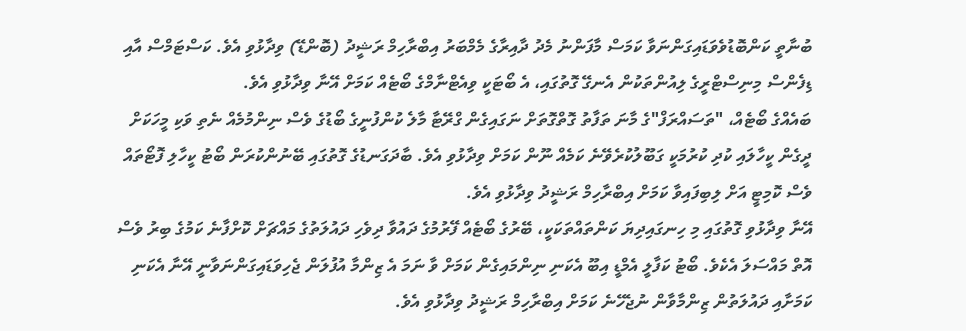ބުނާތީ ކަންބޮޑުވެވަޑައިގަންނަވާ ކަމަސް މާފަންނު މެދު ދާއިރާގެ މެމްބަރު އިބްރާހިމް ރަޝީދު (ބޮންޑޭ) ވިދާޅުވި އެވެ. ކަސްޓަމްސް އާއި ޑިފެންސް މިނިސްޓްރީގެ ލިއުންތަކުން އެނގޭ ގޮތުގައި، އެ ބޯޓަކީ ވިއެޓްނާމްގެ ބޯޓެއް ކަމަށް އޭނާ ވިދާޅުވި އެވެ.
ބައެއްގެ ބޯޓެއް، "ތަސައްރަފް"ގެ މާނަ ތަފާތު ގޮތްގޮތަށް ނަގައިގެން ގްރޭޓާ މާލެ ކުންފުނީގެ ބޯޑުގެ ވެސް ނިންމުމެއް ނެތި ވަކި މީހަކަށް ދީގެން ކީހާލައި ކުދި ކުރުމަކީ ގަބޫލުކުރެވޭނެ ކަމެއް ނޫން ކަމަށް ވިދާޅުވި އެވެ. ބާދަގަނޑުގެ ގޮތުގައި ބޭނުންކުރަން ބޯޓު ކީހާލި ފޮޓޯތައް ވެސް ކޮމިޓީ އަށް ލިބިފައިވާ ކަމަށް އިބްރާހިމް ރަޝީދު ވިދާޅުވި އެވެ.
އޭނާ ވިދާޅުވި ގޮތުގައި މި ހިނގައިދިޔަ ކަންތައްތަކަކީ، ބޭރުގެ ބޯޓެއް ފޭރުމުގެ ދައުވާ ދިވެހި ދައުލަތުގެ މައްޗަށް ކޮށްފާނެ ކަމުގެ ބިރު ވެސް އޮތް މައްސަލަ އެކެވެ. ބޯޓު ކަފާލީ އެމްޑީ އިބޫ އެކަނި ނިންމައިގެން ކަމަށް ވާ ނަމަ އެ ޒިންމާ އުފުލަން ޖެހިވަޑައިގަންނަވާނީ އޭނާ އެކަނި ކަމަށާއި ދައުލަތުން ޒިންމާވާން ނުޖެހޭނެ ކަމަށް އިބްރާހިމް ރަޝީދު ވިދާޅުވި އެވެ.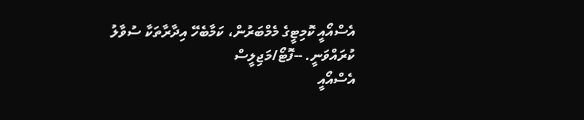އެސްއޯއީ ކޮމިޓީގެ މެމްބަރުން، ކަމާބެހޭ އިދާރާތަކާ ސުވާލު ކުރައްވަނީ. --ފޮޓޯ/މަޖިލީސް
އެސްއޯއީ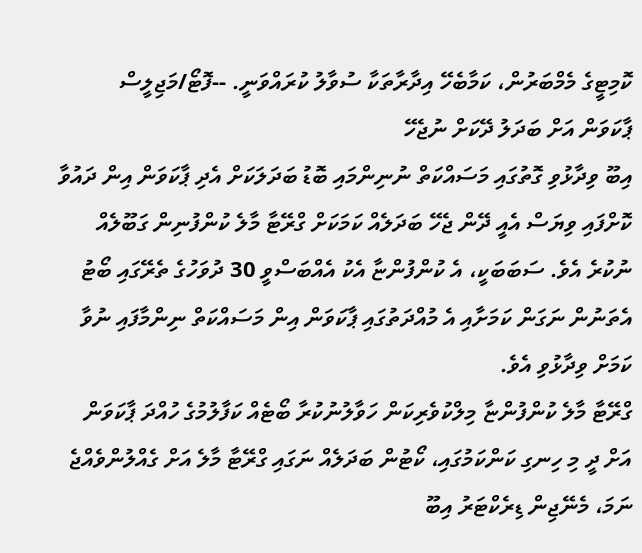ކޮމިޓީގެ މެމްބަރުން، ކަމާބެހޭ އިދާރާތަކާ ސުވާލު ކުރައްވަނީ. --ފޮޓޯ/މަޖިލީސް
ޕާކަވަން އަށް ބަދަލު ދޭކަށް ނުޖެހޭ
އިބޫ ވިދާޅުވި ގޮތުގައި މަސައްކަތް ނުނިންމައި ބޮޑު ބަދަލަކަށް އެދި ޕާކަވަން އިން ދައުވާ ކޮށްފައި ވިޔަސް އެއީ ދޭން ޖެހޭ ބަދަލެއް ކަމަކަށް ގްރޭޓާ މާލެ ކުންފުނިން ގަބޫލެއް ނުކުރެ އެވެ. ސަބަބަކީ، އެ ކުންފުންޏާ އެކު އެއްބަސްވީ 30 ދުވަހުގެ ތެރޭގައި ބޯޓު އެތަނުން ނަގަން ކަމަށާއި އެ މުއްދަތުގައި ޕާކަވަން އިން މަސައްކަތް ނިންމާފައި ނުވާ ކަމަށް ވިދާޅުވި އެވެ.
ގްރޭޓާ މާލެ ކުންފުންޏާ މިލްކުވެރިކަން ހަވާލުނުކުރާ ބޯޓެއް ކަފާލުމުގެ ހުއްދަ ޕާކަވަން އަށް ދީ މި ހިނގި ކަންކަމުގައި، ކޯޓުން ބަދަލެއް ނަގައި ގްރޭޓާ މާލެ އަށް ގެއްލުންވެއްޖެ ނަމަ، މެނޭޖިން ޑިރެކްޓަރު އިބޫ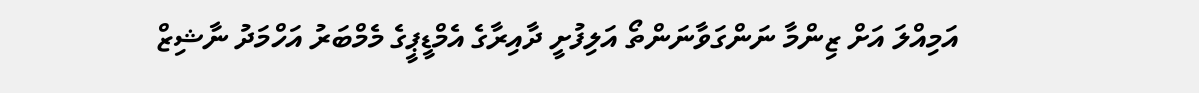އަމިއްލަ އަށް ޒިންމާ ނަންގަވާނަންތޯ އަލިފުށީ ދާއިރާގެ އެމްޑީޕީގެ މެމްބަރު އަހްމަދު ނާޝިޒް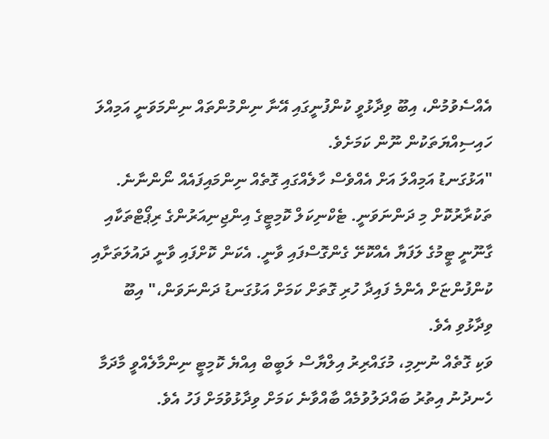އެއްސެވުމުން، އިބޫ ވިދާޅުވީ ކުންފުނީގައި އޭނާ ނިންމުންތައް ނިންމަވަނީ އަމިއްލަ ހައިސިއްޔަތަކުން ނޫން ކަމަށެވެ.
"އަޅުގަނޑު އަމިއްލަ އަށް އެއްވެސް ހާލެއްގައި ގޮތެއް ނިންމައިފައެއް ނޯންނާނެ. ތަކުރާރުކޮށް މި ދަންނަވަނީ. ޓެކްނިކަލް ކޮމިޓީގެ އިންޖިނިއަރުންގެ ރިޕޯޓްތަކާއި ގާނޫނީ ޓީމުގެ ލަފަޔާ އެއްކޮށޭ ގެންގޮސްފައި ވާނީ. އެކަން ކޮށްފައި ވާނީ ދައުލަތަށާއި ކުންފުންޏަށް އެންމެ ފައިދާ ހުރި ގޮތަށް ކަމަށް އަޅުގަނޑު ދަންނަވަން،" އިބޫ ވިދާޅުވި އެވެ.
ވަކި ގޮތެއް ނުނިމި، މުގައްރިރު އިލްޔާސް ލަބީބް އިއްޔެ ކޮމިޓީ ނިންމާލެއްވީ މާދަމާ ހެނދުނު އިތުރު ބައްދަލުވުމެއް ބާއްވާނެ ކަމަށް ވިދާޅުވުމަށް ފަހު އެވެ.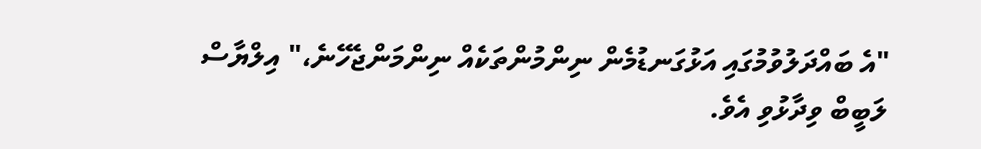"އެ ބައްދަލުވުމުގައި އަޅުގަނޑުމެން ނިންމުންތަކެއް ނިންމަންޖެހޭނެ،" އިލްޔާސް ލަބީބް ވިދާޅުވި އެވެ.